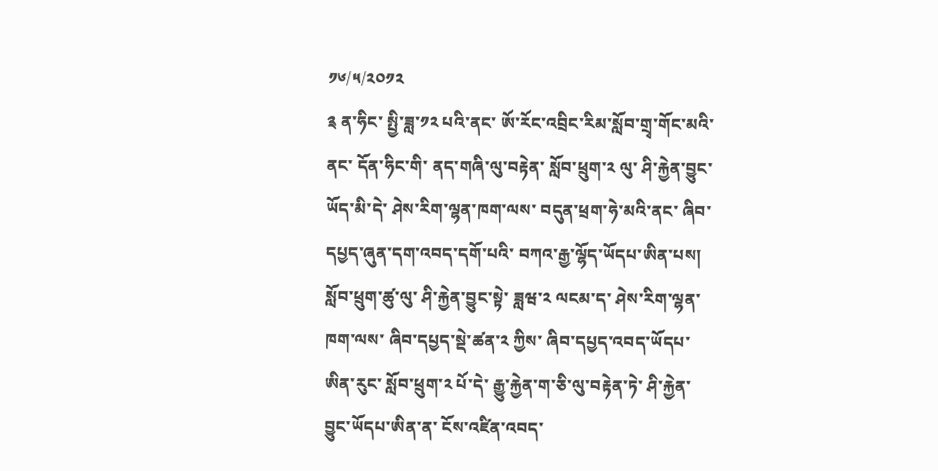༡༦/༥/༢༠༡༢
༉ ན་ཧིང་ སྤྱི་ཟླ་༡༢ པའི་ནང་ ཨོ་རོང་འབྲིང་རིམ་སློབ་གྲྭ་གོང་མའི་ནང་ དོན་ཧིང་གི་ ནད་གཞི་ལུ་བརྟེན་ སློབ་ཕྲུག་༢ ལུ་ ཤི་རྐྱེན་བྱུང་ཡོད་མི་དེ་ ཤེས་རིག་ལྷན་ཁག་ལས་ བདུན་ཕྲག་ཧེ་མའི་ནང་ ཞིབ་དཔྱད་ཞུན་དག་འབད་དགོ་པའི་ བཀའ་རྒྱ་ལྷོད་ཡོདཔ་ཨིན་པས།
སློབ་ཕྲུག་ཚུ་ལུ་ ཤི་རྐྱེན་བྱུང་སྟེ་ ཟླཝ་༢ ལངམ་ད་ ཤེས་རིག་ལྷན་ཁག་ལས་ ཞིབ་དཔྱད་སྡེ་ཚན་༢ ཀྱིས་ ཞིབ་དཔྱད་འབད་ཡོདཔ་ཨིན་རུང་ སློབ་ཕྲུག་༢ པོ་དེ་ རྒྱུ་རྐྱེན་ག་ཅི་ལུ་བརྟེན་ཏེ་ ཤི་རྐྱེན་བྱུང་ཡོདཔ་ཨིན་ན་ ངོས་འཛིན་འབད་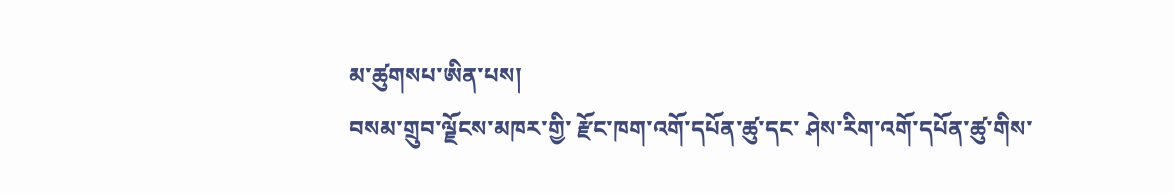མ་ཚུགསཔ་ཨིན་པས།
བསམ་གྲུབ་ལྗོངས་མཁར་གྱི་ རྫོང་ཁག་འགོ་དཔོན་ཚུ་དང་ ཤེས་རིག་འགོ་དཔོན་ཚུ་གིས་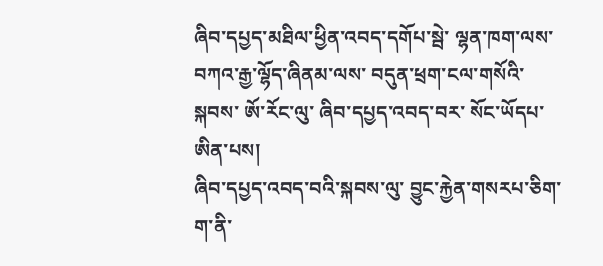ཞིབ་དཔྱད་མཐིལ་ཕྱིན་འབད་དགོཔ་སྦེ་ ལྷན་ཁག་ལས་ བཀའ་རྒྱ་ལྷོད་ཞིནམ་ལས་ བདུན་ཕྲག་ངལ་གསོའི་སྐབས་ ཨོ་རོང་ལུ་ ཞིབ་དཔྱད་འབད་བར་ སོང་ཡོདཔ་ཨིན་པས།
ཞིབ་དཔྱད་འབད་བའི་སྐབས་ལུ་ བྱུང་རྐྱེན་གསརཔ་ཅིག་ ག་ནི་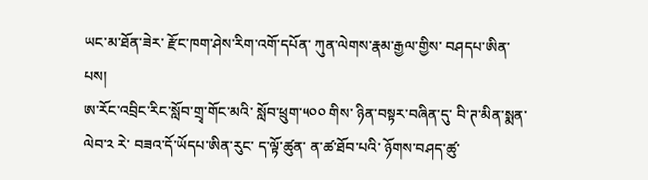ཡང་མ་ཐོན་ཟེར་ རྫོང་ཁག་ཤེས་རིག་འགོ་དཔོན་ ཀུན་ལེགས་རྣམ་རྒྱལ་གྱིས་ བཤདཔ་ཨིན་པས།
ཨ་རོང་འབྲིང་རིང་སློབ་གྲྭ་གོང་མའི་ སློབ་ཕྲུག་༥༠༠ གིས་ ཉིན་བསྟར་བཞིན་དུ་ བི་ཊ་མིན་སྨན་ལེབ་༢ རེ་ བཟའ་དོ་ཡོདཔ་ཨིན་རུང་ ད་ལྟོ་ཚུན་ ན་ཚ་ཐོབ་པའི་ ཉོགས་བཤད་ཚུ་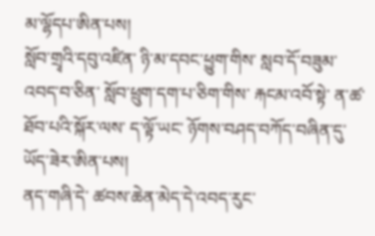མ་ལྷོདཔ་ཨིན་པས།
སློབ་གྲྭའི་དབུ་འཛིན་ ཉི་མ་དབང་ཕྱུག་གིས་ སླབ་དོ་བཟུམ་འབད་བ་ཅིན་ སློབ་ཕྲུག་དག་པ་ཅིག་གིས་ རྐངམ་འབོ་སྟེ་ ན་ཚ་ཐོབ་པའི་སྐོར་ལས་ ད་ལྟོ་ཡང་ ཉོགས་བཤད་བཀོད་བཞིན་དུ་ ཡོད་ཟེར་ཨིན་པས།
ནད་གཞི་དེ་ ཚབས་ཆེན་མེད་དེ་འབད་རུང་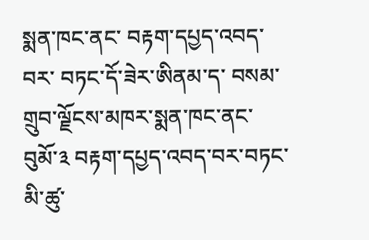སྨན་ཁང་ནང་ བརྟག་དཔྱད་འབད་བར་ བཏང་དོ་ཟེར་ཨིནམ་ད་ བསམ་གྲུབ་ལྗོངས་མཁར་སྨན་ཁང་ནང་ བུམོ་༣ བརྟག་དཔྱད་འབད་བར་བཏང་མི་ཚུ་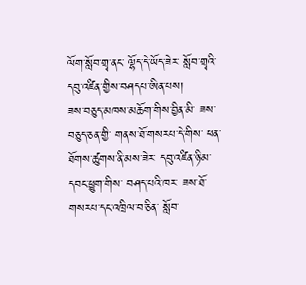ལོག་སློབ་གྲྭ་ནང་ ལྷོད་དེ་ཡོད་ཟེར་ སློབ་གྲྭའི་ དབུ་འཛིན་གྱིས་བཤདཔ་ཨིན་པས།
ཟས་བཅུད་མཁས་མཆོག་གིས་བྱིན་མི་ ཟས་བཅུད་ཅན་གྱི་ གནས་ཐོ་གསརཔ་དེ་གིས་ ཕན་ཐོགས་ཚུགས་ནི་མས་ཟེར་ དབུ་འཛིན་ཉི་མ་དབང་ཕྱུག་གིས་ བཤད་པའི་ཁར་ ཟས་ཐོ་གསརཔ་དང་འཁྲིལ་བ་ཅིན་ སློབ་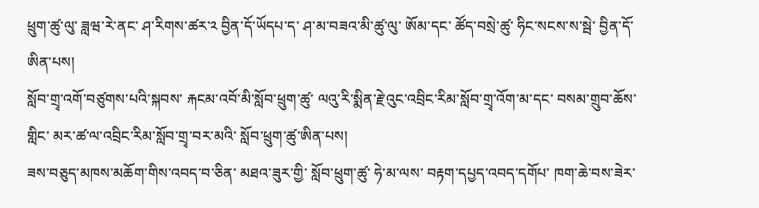ཕྲུག་ཚུ་ལུ་ ཟླཝ་རེ་ནང་ ཤ་རིགས་ཚར་༢ བྱིན་དོ་ཡོདཔ་ད་ ཤ་མ་བཟའ་མི་ཚུ་ལུ་ ཨོམ་དང་ ཚོད་བསྲེ་ཚུ་ ཧིང་སངས་ས་སྦེ་ བྱིན་དོ་ཨིན་པས།
སློབ་གྲྭ་འགོ་བཙུགས་པའི་སྐབས་ རྐངམ་འབོ་མི་སློབ་ཕྲུག་ཚུ་ ལའུ་རི་སྨིན་རྗེ་འུང་འབྲིང་རིམ་སློབ་གྲྭ་འོག་མ་དང་ བསམ་གྲུབ་ཆོས་གླིང་ མར་ཚ་ལ་འབྲིང་རིམ་སློབ་གྲྭ་བར་མའི་ སློབ་ཕྲུག་ཚུ་ཨིན་པས།
ཟས་བཅུད་མཁས་མཆོག་གིས་འབད་བ་ཅིན་ མཐའ་ཟུར་གྱི་ སློབ་ཕྲུག་ཚུ་ ཧེ་མ་ལས་ བརྟག་དཔྱད་འབད་དགོཔ་ ཁག་ཆེ་བས་ཟེར་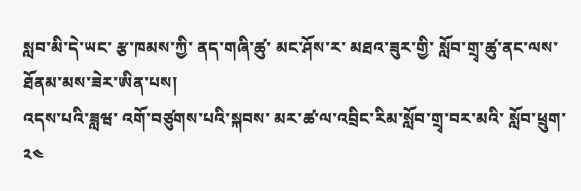སླབ་མི་དེ་ཡང་ རྩ་ཁམས་ཀྱི་ ནད་གཞི་ཚུ་ མང་ཤོས་ར་ མཐའ་ཟུར་གྱི་ སློབ་གྲྭ་ཚུ་ནང་ལས་ ཐོནམ་མས་ཟེར་ཨིན་པས།
འདས་པའི་ཟླཝ་ འགོ་བཙུགས་པའི་སྐབས་ མར་ཚ་ལ་འབྲིང་རིམ་སློབ་གྲྭ་བར་མའི་ སློབ་ཕྲུག་༢༤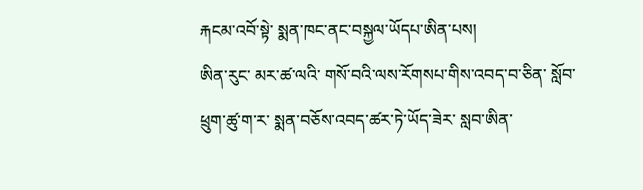རྐངམ་འབོ་སྟེ་ སྨན་ཁང་ནང་བསྐྱལ་ཡོདཔ་ཨིན་པས།
ཨིན་རུང་ མར་ཚ་ལའི་ གསོ་བའི་ལས་རོགསཔ་གིས་འབད་བ་ཅིན་ སློབ་ཕྲུག་ཚུ་ག་ར་ སྨན་བཅོས་འབད་ཚར་ཏེ་ཡོད་ཟེར་ སླབ་ཨིན་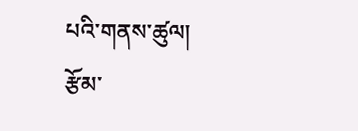པའི་གནས་ཚུལ།
རྩོམ་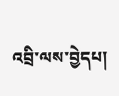འབྲི་ལས་བྱེདཔ།